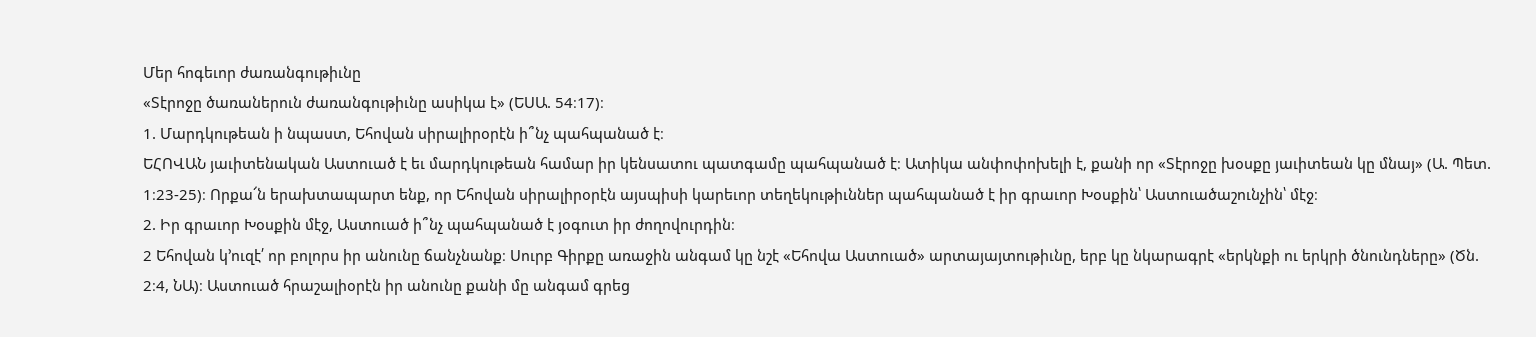Մեր հոգեւոր ժառանգութիւնը
«Տէրոջը ծառաներուն ժառանգութիւնը ասիկա է» (ԵՍԱ. 54։17)։
1. Մարդկութեան ի նպաստ, Եհովան սիրալիրօրէն ի՞նչ պահպանած է։
ԵՀՈՎԱՆ յաւիտենական Աստուած է եւ մարդկութեան համար իր կենսատու պատգամը պահպանած է։ Ատիկա անփոփոխելի է, քանի որ «Տէրոջը խօսքը յաւիտեան կը մնայ» (Ա. Պետ. 1։23-25)։ Որքա՜ն երախտապարտ ենք, որ Եհովան սիրալիրօրէն այսպիսի կարեւոր տեղեկութիւններ պահպանած է իր գրաւոր Խօսքին՝ Աստուածաշունչին՝ մէջ։
2. Իր գրաւոր Խօսքին մէջ, Աստուած ի՞նչ պահպանած է յօգուտ իր ժողովուրդին։
2 Եհովան կ’ուզէ՛ որ բոլորս իր անունը ճանչնանք։ Սուրբ Գիրքը առաջին անգամ կը նշէ «Եհովա Աստուած» արտայայտութիւնը, երբ կը նկարագրէ «երկնքի ու երկրի ծնունդները» (Ծն. 2։4, ՆԱ)։ Աստուած հրաշալիօրէն իր անունը քանի մը անգամ գրեց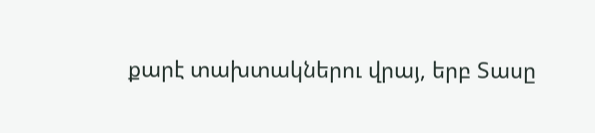քարէ տախտակներու վրայ, երբ Տասը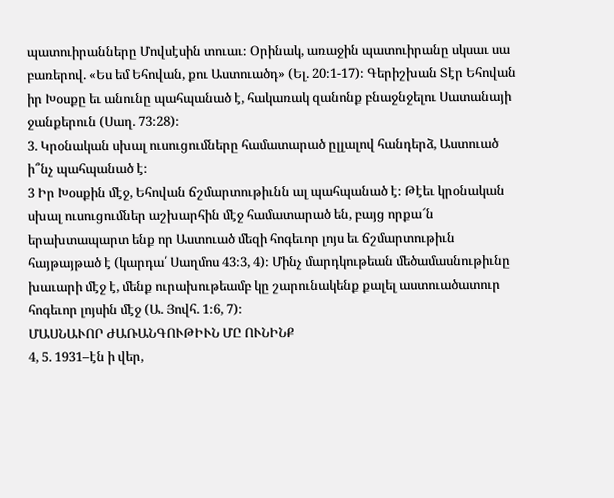պատուիրանները Մովսէսին տուաւ։ Օրինակ, առաջին պատուիրանը սկսաւ սա բառերով. «Ես եմ Եհովան, քու Աստուածդ» (Ել. 20։1-17)։ Գերիշխան Տէր Եհովան իր Խօսքը եւ անունը պահպանած է, հակառակ զանոնք բնաջնջելու Սատանայի ջանքերուն (Սաղ. 73։28)։
3. Կրօնական սխալ ուսուցումները համատարած ըլլալով հանդերձ, Աստուած ի՞նչ պահպանած է։
3 Իր Խօսքին մէջ, Եհովան ճշմարտութիւնն ալ պահպանած է։ Թէեւ կրօնական սխալ ուսուցումներ աշխարհին մէջ համատարած են, բայց որքա՜ն երախտապարտ ենք որ Աստուած մեզի հոգեւոր լոյս եւ ճշմարտութիւն հայթայթած է (կարդա՛ Սաղմոս 43։3, 4)։ Մինչ մարդկութեան մեծամասնութիւնը խաւարի մէջ է, մենք ուրախութեամբ կը շարունակենք քալել աստուածատուր հոգեւոր լոյսին մէջ (Ա. Յովհ. 1։6, 7)։
ՄԱՍՆԱՒՈՐ ԺԱՌԱՆԳՈՒԹԻՒՆ ՄԸ ՈՒՆԻՆՔ
4, 5. 1931–էն ի վեր,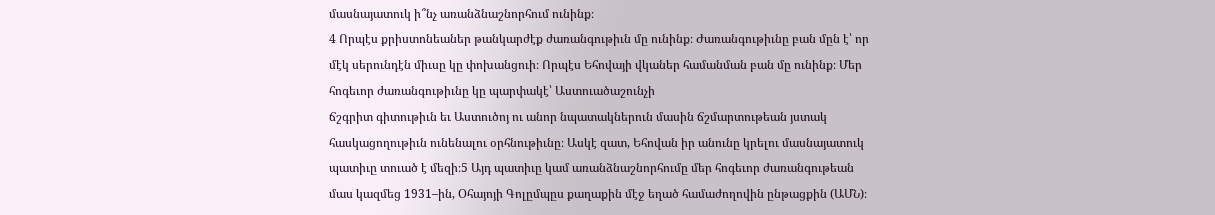մասնայատուկ ի՞նչ առանձնաշնորհում ունինք։
4 Որպէս քրիստոնեաներ թանկարժէք ժառանգութիւն մը ունինք։ Ժառանգութիւնը բան մըն է՝ որ մէկ սերունդէն միւսը կը փոխանցուի։ Որպէս Եհովայի վկաներ համանման բան մը ունինք։ Մեր հոգեւոր ժառանգութիւնը կը պարփակէ՝ Աստուածաշունչի
ճշգրիտ գիտութիւն եւ Աստուծոյ ու անոր նպատակներուն մասին ճշմարտութեան յստակ հասկացողութիւն ունենալու օրհնութիւնը։ Ասկէ զատ, Եհովան իր անունը կրելու մասնայատուկ պատիւը տուած է մեզի։5 Այդ պատիւը կամ առանձնաշնորհումը մեր հոգեւոր ժառանգութեան մաս կազմեց 1931–ին, Օհայոյի Գոլըմպըս քաղաքին մէջ եղած համաժողովին ընթացքին (ԱՄՆ)։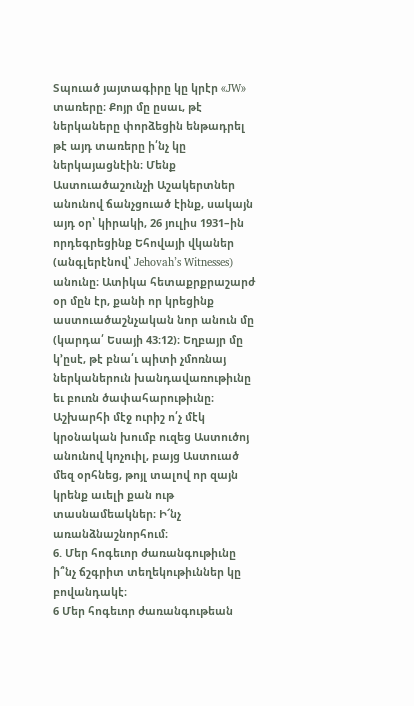Տպուած յայտագիրը կը կրէր «JW» տառերը։ Քոյր մը ըսաւ, թէ ներկաները փորձեցին ենթադրել թէ այդ տառերը ի՛նչ կը ներկայացնէին։ Մենք Աստուածաշունչի Աշակերտներ անունով ճանչցուած էինք, սակայն այդ օր՝ կիրակի, 26 յուլիս 1931–ին որդեգրեցինք Եհովայի վկաներ (անգլերէնով՝ Jehovah’s Witnesses) անունը։ Ատիկա հետաքրքրաշարժ օր մըն էր, քանի որ կրեցինք աստուածաշնչական նոր անուն մը (կարդա՛ Եսայի 43։12)։ Եղբայր մը կ’ըսէ, թէ բնա՛ւ պիտի չմոռնայ ներկաներուն խանդավառութիւնը եւ բուռն ծափահարութիւնը։ Աշխարհի մէջ ուրիշ ո՛չ մէկ կրօնական խումբ ուզեց Աստուծոյ անունով կոչուիլ, բայց Աստուած մեզ օրհնեց, թոյլ տալով որ զայն կրենք աւելի քան ութ տասնամեակներ։ Ի՜նչ առանձնաշնորհում։
6. Մեր հոգեւոր ժառանգութիւնը ի՞նչ ճշգրիտ տեղեկութիւններ կը բովանդակէ։
6 Մեր հոգեւոր ժառանգութեան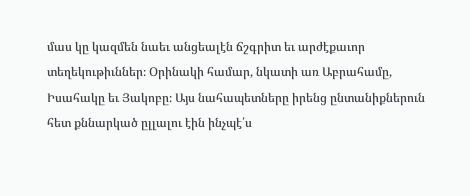մաս կը կազմեն նաեւ անցեալէն ճշգրիտ եւ արժէքաւոր տեղեկութիւններ։ Օրինակի համար, նկատի առ Աբրահամը, Իսահակը եւ Յակոբը։ Այս նահապետները իրենց ընտանիքներուն հետ քննարկած ըլլալու էին ինչպէ՛ս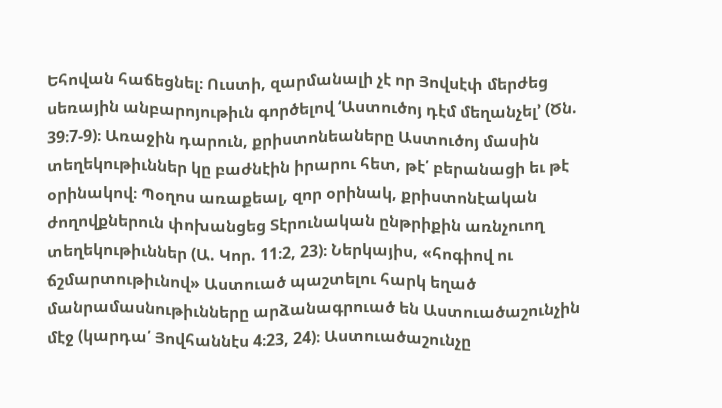Եհովան հաճեցնել։ Ուստի, զարմանալի չէ որ Յովսէփ մերժեց սեռային անբարոյութիւն գործելով ‘Աստուծոյ դէմ մեղանչել’ (Ծն. 39։7-9)։ Առաջին դարուն, քրիստոնեաները Աստուծոյ մասին տեղեկութիւններ կը բաժնէին իրարու հետ, թէ՛ բերանացի եւ թէ օրինակով։ Պօղոս առաքեալ, զոր օրինակ, քրիստոնէական ժողովքներուն փոխանցեց Տէրունական ընթրիքին առնչուող տեղեկութիւններ (Ա. Կոր. 11։2, 23)։ Ներկայիս, «հոգիով ու ճշմարտութիւնով» Աստուած պաշտելու հարկ եղած մանրամասնութիւնները արձանագրուած են Աստուածաշունչին մէջ (կարդա՛ Յովհաննէս 4։23, 24)։ Աստուածաշունչը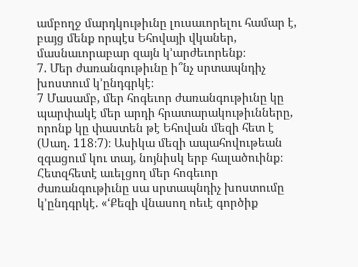ամբողջ մարդկութիւնը լուսաւորելու համար է, բայց մենք որպէս Եհովայի վկաներ, մասնաւորաբար զայն կ’արժեւորենք։
7. Մեր ժառանգութիւնը ի՞նչ սրտապնդիչ խոստում կ’ընդգրկէ։
7 Մասամբ, մեր հոգեւոր ժառանգութիւնը կը պարփակէ մեր արդի հրատարակութիւնները, որոնք կը փաստեն թէ Եհովան մեզի հետ է (Սաղ. 118։7)։ Ասիկա մեզի ապահովութեան զգացում կու տայ, նոյնիսկ երբ հալածուինք։ Հետզհետէ աւելցող մեր հոգեւոր ժառանգութիւնը սա սրտապնդիչ խոստումը կ’ընդգրկէ. «‘Քեզի վնասող ոեւէ գործիք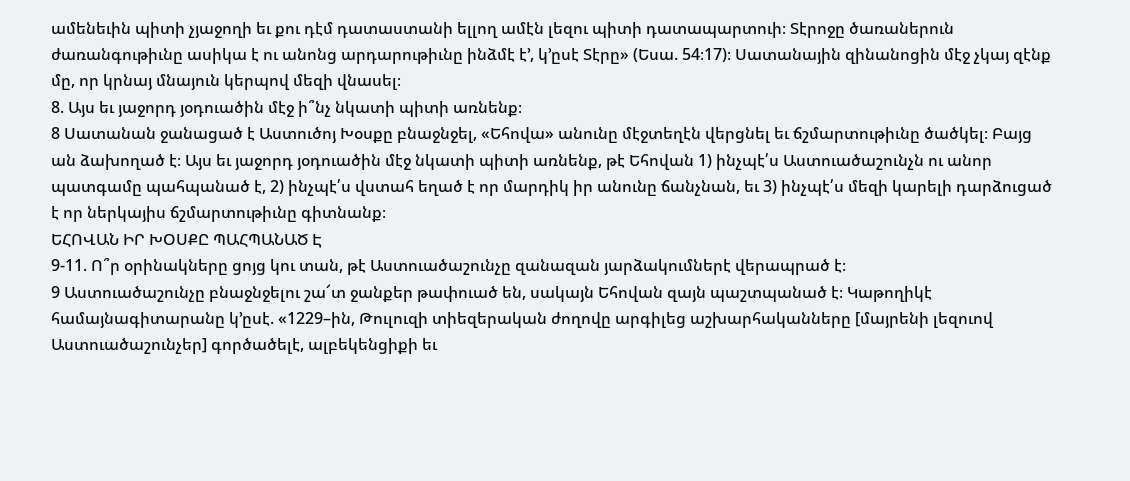ամենեւին պիտի չյաջողի եւ քու դէմ դատաստանի ելլող ամէն լեզու պիտի դատապարտուի։ Տէրոջը ծառաներուն ժառանգութիւնը ասիկա է ու անոնց արդարութիւնը ինձմէ է’, կ’ըսէ Տէրը» (Եսա. 54։17)։ Սատանային զինանոցին մէջ չկայ զէնք մը, որ կրնայ մնայուն կերպով մեզի վնասել։
8. Այս եւ յաջորդ յօդուածին մէջ ի՞նչ նկատի պիտի առնենք։
8 Սատանան ջանացած է Աստուծոյ Խօսքը բնաջնջել, «Եհովա» անունը մէջտեղէն վերցնել եւ ճշմարտութիւնը ծածկել։ Բայց ան ձախողած է։ Այս եւ յաջորդ յօդուածին մէջ նկատի պիտի առնենք, թէ Եհովան 1) ինչպէ՛ս Աստուածաշունչն ու անոր պատգամը պահպանած է, 2) ինչպէ՛ս վստահ եղած է որ մարդիկ իր անունը ճանչնան, եւ 3) ինչպէ՛ս մեզի կարելի դարձուցած է որ ներկայիս ճշմարտութիւնը գիտնանք։
ԵՀՈՎԱՆ ԻՐ ԽՕՍՔԸ ՊԱՀՊԱՆԱԾ Է
9-11. Ո՞ր օրինակները ցոյց կու տան, թէ Աստուածաշունչը զանազան յարձակումներէ վերապրած է։
9 Աստուածաշունչը բնաջնջելու շա՜տ ջանքեր թափուած են, սակայն Եհովան զայն պաշտպանած է։ Կաթողիկէ համայնագիտարանը կ’ըսէ. «1229–ին, Թուլուզի տիեզերական ժողովը արգիլեց աշխարհականները [մայրենի լեզուով Աստուածաշունչեր] գործածելէ, ալբեկենցիքի եւ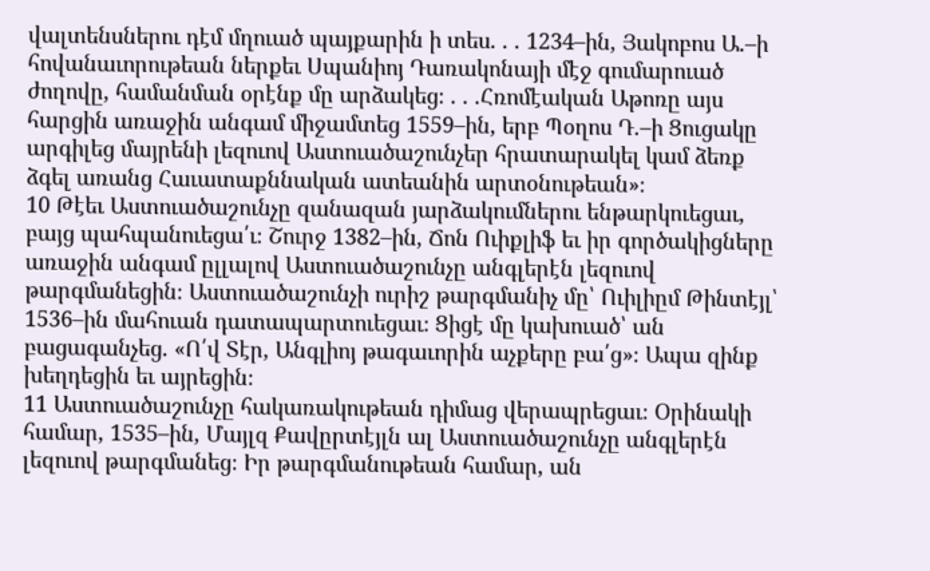վալտենսներու դէմ մղուած պայքարին ի տես. . . 1234–ին, Յակոբոս Ա.–ի հովանաւորութեան ներքեւ Սպանիոյ Դառակոնայի մէջ գումարուած ժողովը, համանման օրէնք մը արձակեց։ . . .Հռոմէական Աթոռը այս հարցին առաջին անգամ միջամտեց 1559–ին, երբ Պօղոս Դ.–ի Ցուցակը արգիլեց մայրենի լեզուով Աստուածաշունչեր հրատարակել կամ ձեռք ձգել առանց Հաւատաքննական ատեանին արտօնութեան»։
10 Թէեւ Աստուածաշունչը զանազան յարձակումներու ենթարկուեցաւ, բայց պահպանուեցա՛ւ։ Շուրջ 1382–ին, Ճոն Ուիքլիֆ եւ իր գործակիցները առաջին անգամ ըլլալով Աստուածաշունչը անգլերէն լեզուով թարգմանեցին։ Աստուածաշունչի ուրիշ թարգմանիչ մը՝ Ուիլիըմ Թինտէյլ՝ 1536–ին մահուան դատապարտուեցաւ։ Ցիցէ մը կախուած՝ ան բացագանչեց. «Ո՛վ Տէր, Անգլիոյ թագաւորին աչքերը բա՛ց»։ Ապա զինք խեղդեցին եւ այրեցին։
11 Աստուածաշունչը հակառակութեան դիմաց վերապրեցաւ։ Օրինակի համար, 1535–ին, Մայլզ Քավըրտէյլն ալ Աստուածաշունչը անգլերէն լեզուով թարգմանեց։ Իր թարգմանութեան համար, ան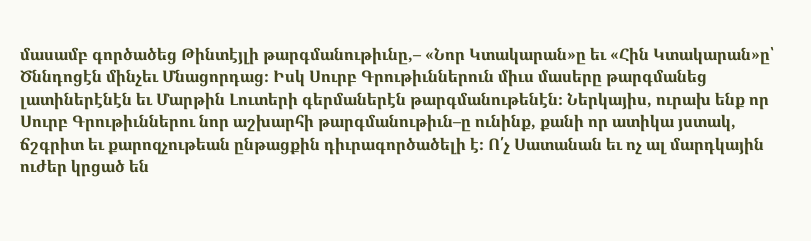մասամբ գործածեց Թինտէյլի թարգմանութիւնը,– «Նոր Կտակարան»ը եւ «Հին Կտակարան»ը՝ Ծննդոցէն մինչեւ Մնացորդաց։ Իսկ Սուրբ Գրութիւններուն միւս մասերը թարգմանեց լատիներէնէն եւ Մարթին Լուտերի գերմաներէն թարգմանութենէն։ Ներկայիս, ուրախ ենք որ Սուրբ Գրութիւններու նոր աշխարհի թարգմանութիւն–ը ունինք, քանի որ ատիկա յստակ, ճշգրիտ եւ քարոզչութեան ընթացքին դիւրագործածելի է։ Ո՛չ Սատանան եւ ոչ ալ մարդկային ուժեր կրցած են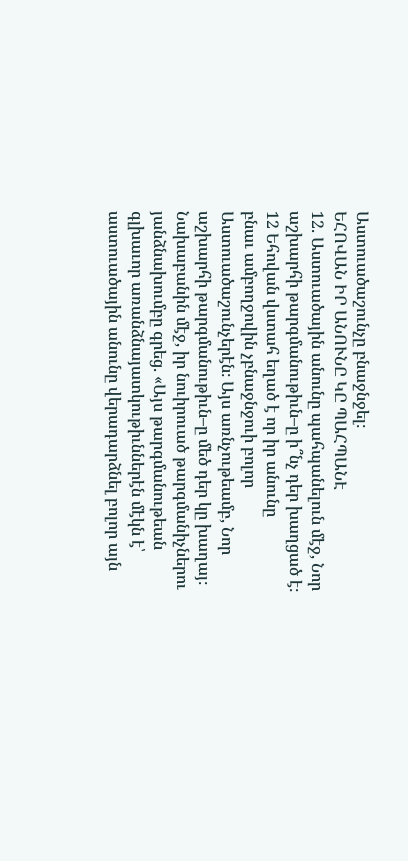Աստուածաշունչը բնաջնջել։
ԵՀՈՎԱՆ ԻՐ ԱՆՈՒՆԸ ԿԸ ՊԱՀՊԱՆԷ
12. Աստուածային անունը պահպանելուն մէջ, Նոր աշխարհի թարգմանութիւն–ը ի՞նչ դեր խաղցած է։
12 Եհովան վստահ եղած է որ իր անունը
բնաւ ամբողջովին չբնաջնջուի բոլոր Աստուածաշունչերէն։ Այս առնչութեամբ, Նոր աշխարհի թարգմանութիւն–ը մեծ դեր կը խաղայ։ Նախաբանին մէջ, իր նուիրուած թարգմանիչներու յանձնախումբը գրեց. «Այս թարգմանութեան գլխաւոր առանձնայատկութիւններէն մէկն է՝ աստուածային անունը վերադարձնել բոլոր այն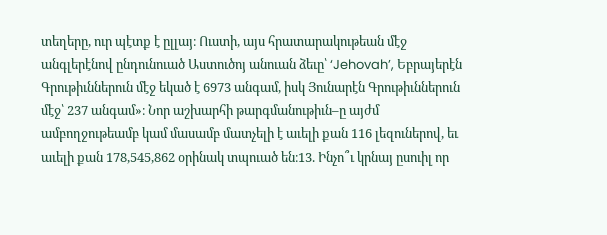տեղերը, ուր պէտք է ըլլայ։ Ուստի, այս հրատարակութեան մէջ անգլերէնով ընդունուած Աստուծոյ անուան ձեւը՝ ‘Jehovah’, Եբրայերէն Գրութիւններուն մէջ եկած է 6973 անգամ, իսկ Յունարէն Գրութիւններուն մէջ՝ 237 անգամ»։ Նոր աշխարհի թարգմանութիւն–ը այժմ ամբողջութեամբ կամ մասամբ մատչելի է աւելի քան 116 լեզուներով, եւ աւելի քան 178,545,862 օրինակ տպուած են։13. Ինչո՞ւ կրնայ ըսուիլ որ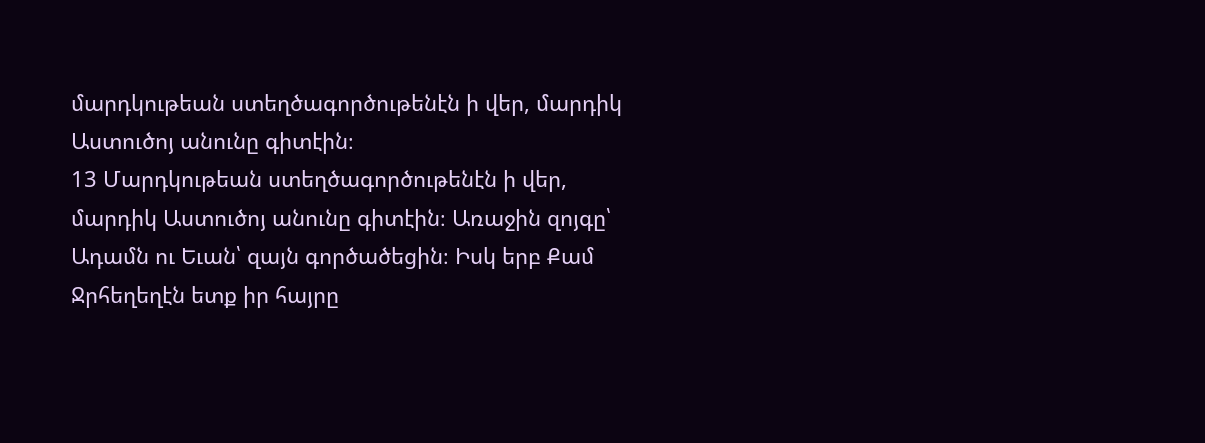մարդկութեան ստեղծագործութենէն ի վեր, մարդիկ Աստուծոյ անունը գիտէին։
13 Մարդկութեան ստեղծագործութենէն ի վեր, մարդիկ Աստուծոյ անունը գիտէին։ Առաջին զոյգը՝ Ադամն ու Եւան՝ զայն գործածեցին։ Իսկ երբ Քամ Ջրհեղեղէն ետք իր հայրը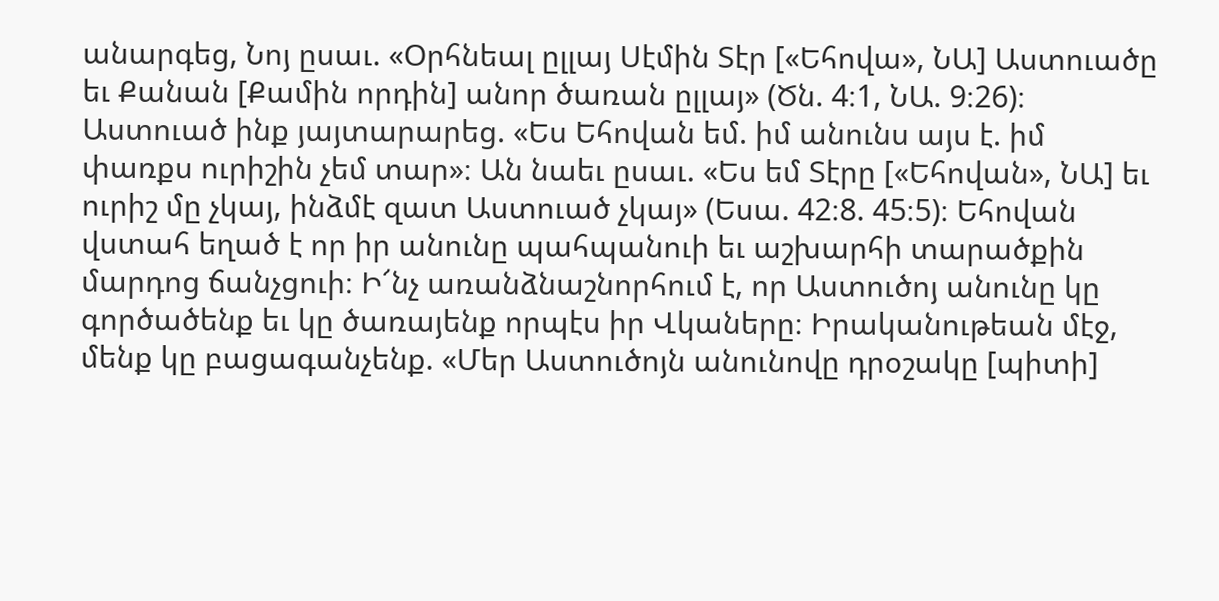անարգեց, Նոյ ըսաւ. «Օրհնեալ ըլլայ Սէմին Տէր [«Եհովա», ՆԱ] Աստուածը եւ Քանան [Քամին որդին] անոր ծառան ըլլայ» (Ծն. 4։1, ՆԱ. 9։26)։ Աստուած ինք յայտարարեց. «Ես Եհովան եմ. իմ անունս այս է. իմ փառքս ուրիշին չեմ տար»։ Ան նաեւ ըսաւ. «Ես եմ Տէրը [«Եհովան», ՆԱ] եւ ուրիշ մը չկայ, ինձմէ զատ Աստուած չկայ» (Եսա. 42։8. 45։5)։ Եհովան վստահ եղած է որ իր անունը պահպանուի եւ աշխարհի տարածքին մարդոց ճանչցուի։ Ի՜նչ առանձնաշնորհում է, որ Աստուծոյ անունը կը գործածենք եւ կը ծառայենք որպէս իր Վկաները։ Իրականութեան մէջ, մենք կը բացագանչենք. «Մեր Աստուծոյն անունովը դրօշակը [պիտի]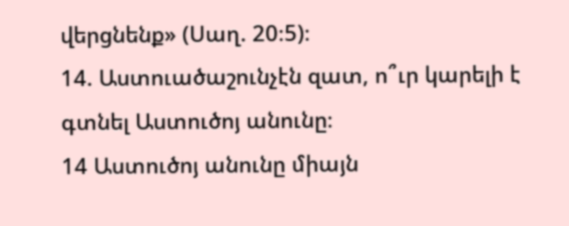վերցնենք» (Սաղ. 20։5)։
14. Աստուածաշունչէն զատ, ո՞ւր կարելի է գտնել Աստուծոյ անունը։
14 Աստուծոյ անունը միայն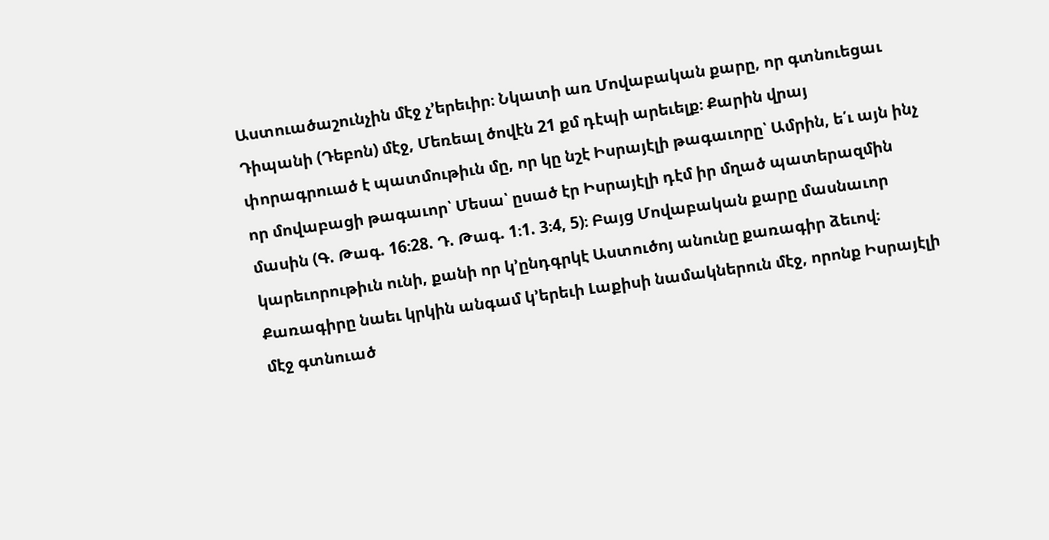Աստուածաշունչին մէջ չ’երեւիր։ Նկատի առ Մովաբական քարը, որ գտնուեցաւ Դիպանի (Դեբոն) մէջ, Մեռեալ ծովէն 21 քմ դէպի արեւելք։ Քարին վրայ փորագրուած է պատմութիւն մը, որ կը նշէ Իսրայէլի թագաւորը՝ Ամրին, ե՛ւ այն ինչ որ մովաբացի թագաւոր՝ Մեսա՝ ըսած էր Իսրայէլի դէմ իր մղած պատերազմին մասին (Գ. Թագ. 16։28. Դ. Թագ. 1։1. 3։4, 5)։ Բայց Մովաբական քարը մասնաւոր կարեւորութիւն ունի, քանի որ կ’ընդգրկէ Աստուծոյ անունը քառագիր ձեւով։ Քառագիրը նաեւ կրկին անգամ կ’երեւի Լաքիսի նամակներուն մէջ, որոնք Իսրայէլի մէջ գտնուած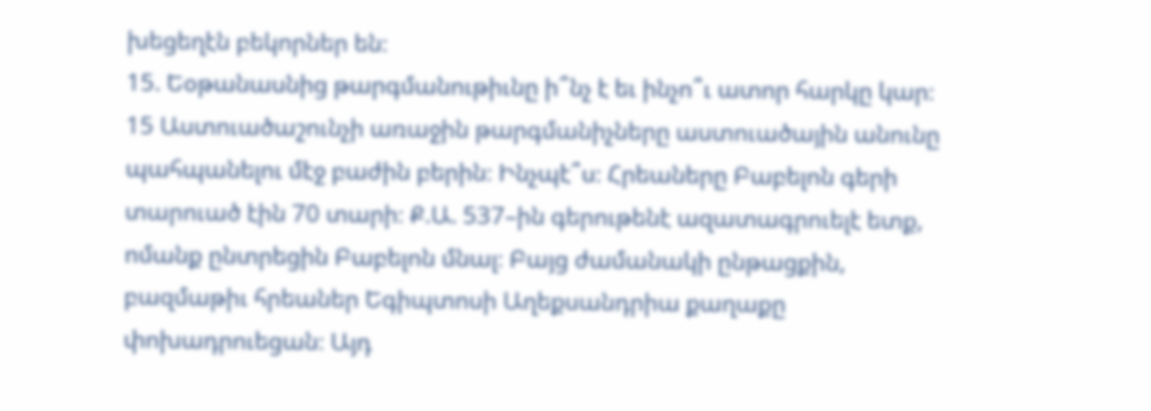խեցեղէն բեկորներ են։
15. Եօթանասնից թարգմանութիւնը ի՞նչ է եւ ինչո՞ւ ատոր հարկը կար։
15 Աստուածաշունչի առաջին թարգմանիչները աստուածային անունը պահպանելու մէջ բաժին բերին։ Ինչպէ՞ս։ Հրեաները Բաբելոն գերի տարուած էին 70 տարի։ Ք.Ա. 537–ին գերութենէ ազատագրուելէ ետք, ոմանք ընտրեցին Բաբելոն մնալ։ Բայց ժամանակի ընթացքին, բազմաթիւ հրեաներ Եգիպտոսի Աղեքսանդրիա քաղաքը փոխադրուեցան։ Այդ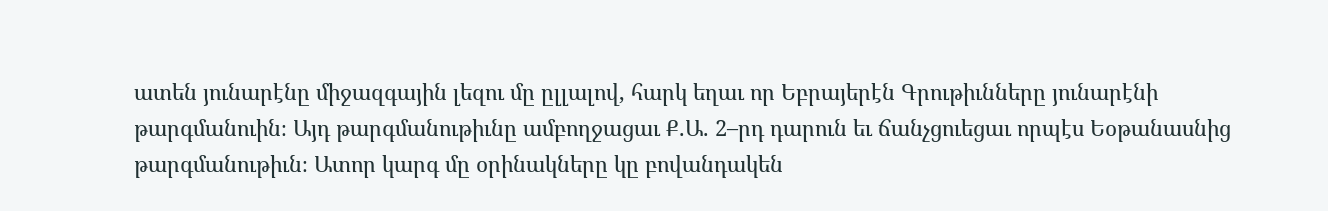ատեն յունարէնը միջազգային լեզու մը ըլլալով, հարկ եղաւ որ Եբրայերէն Գրութիւնները յունարէնի թարգմանուին։ Այդ թարգմանութիւնը ամբողջացաւ Ք.Ա. 2–րդ դարուն եւ ճանչցուեցաւ որպէս Եօթանասնից թարգմանութիւն։ Ատոր կարգ մը օրինակները կը բովանդակեն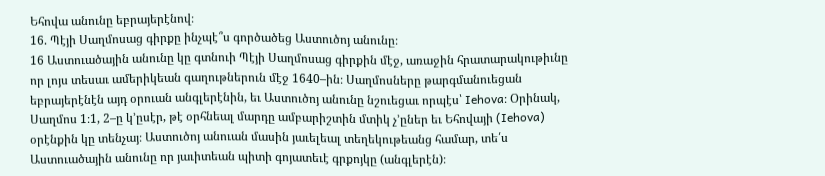Եհովա անունը եբրայերէնով։
16. Պէյի Սաղմոսաց գիրքը ինչպէ՞ս գործածեց Աստուծոյ անունը։
16 Աստուածային անունը կը գտնուի Պէյի Սաղմոսաց գիրքին մէջ, առաջին հրատարակութիւնը որ լոյս տեսաւ ամերիկեան գաղութներուն մէջ 1640–ին։ Սաղմոսները թարգմանուեցան եբրայերէնէն այդ օրուան անգլերէնին, եւ Աստուծոյ անունը նշուեցաւ որպէս՝ Iehova։ Օրինակ, Սաղմոս 1։1, 2–ը կ’ըսէր, թէ օրհնեալ մարդը ամբարիշտին մտիկ չ’ըներ եւ Եհովայի (Iehova) օրէնքին կը տենչայ։ Աստուծոյ անուան մասին յաւելեալ տեղեկութեանց համար, տե՛ս Աստուածային անունը որ յաւիտեան պիտի գոյատեւէ գրքոյկը (անգլերէն)։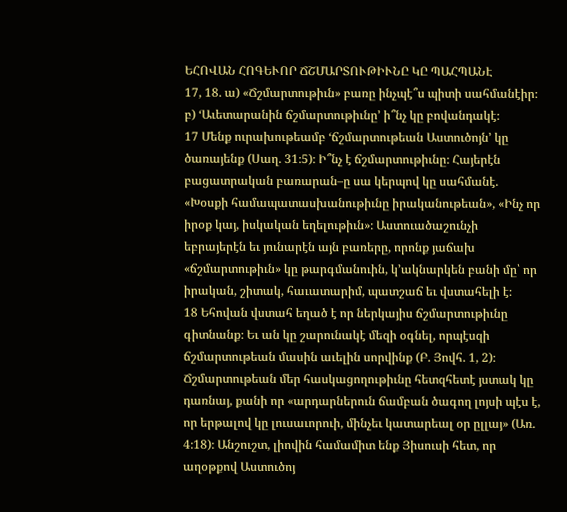ԵՀՈՎԱՆ ՀՈԳԵՒՈՐ ՃՇՄԱՐՏՈՒԹԻՒՆԸ ԿԸ ՊԱՀՊԱՆԷ
17, 18. ա) «Ճշմարտութիւն» բառը ինչպէ՞ս պիտի սահմանէիր։ բ) ‘Աւետարանին ճշմարտութիւնը’ ի՞նչ կը բովանդակէ։
17 Մենք ուրախութեամբ ‘ճշմարտութեան Աստուծոյն’ կը ծառայենք (Սաղ. 31։5)։ Ի՞նչ է ճշմարտութիւնը։ Հայերէն բացատրական բառարան–ը սա կերպով կը սահմանէ. «Խօսքի համապատասխանութիւնը իրականութեան», «Ինչ որ իրօք կայ, իսկական եղելութիւն»։ Աստուածաշունչի եբրայերէն եւ յունարէն այն բառերը, որոնք յաճախ «ճշմարտութիւն» կը թարգմանուին, կ’ակնարկեն բանի մը՝ որ իրական, շիտակ, հաւատարիմ, պատշաճ եւ վստահելի է։
18 Եհովան վստահ եղած է որ ներկայիս ճշմարտութիւնը գիտնանք։ Եւ ան կը շարունակէ մեզի օգնել, որպէսզի ճշմարտութեան մասին աւելին սորվինք (Բ. Յովհ. 1, 2)։ Ճշմարտութեան մեր հասկացողութիւնը հետզհետէ յստակ կը դառնայ, քանի որ «արդարներուն ճամբան ծագող լոյսի պէս է, որ երթալով կը լուսաւորուի, մինչեւ կատարեալ օր ըլլայ» (Առ. 4։18)։ Անշուշտ, լիովին համամիտ ենք Յիսուսի հետ, որ աղօթքով Աստուծոյ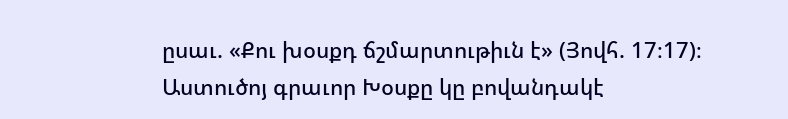ըսաւ. «Քու խօսքդ ճշմարտութիւն է» (Յովհ. 17։17)։ Աստուծոյ գրաւոր Խօսքը կը բովանդակէ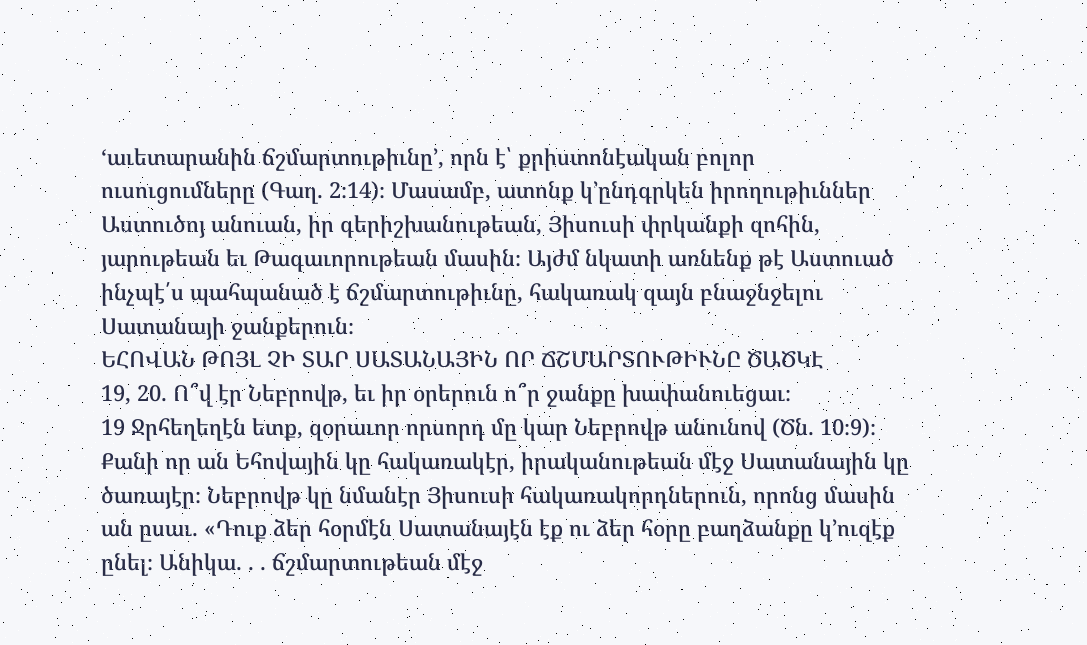‘աւետարանին ճշմարտութիւնը’, որն է՝ քրիստոնէական բոլոր ուսուցումները (Գաղ. 2։14)։ Մասամբ, ատոնք կ’ընդգրկեն իրողութիւններ Աստուծոյ անուան, իր գերիշխանութեան, Յիսուսի փրկանքի զոհին, յարութեան եւ Թագաւորութեան մասին։ Այժմ նկատի առնենք թէ Աստուած ինչպէ՛ս պահպանած է ճշմարտութիւնը, հակառակ զայն բնաջնջելու Սատանայի ջանքերուն։
ԵՀՈՎԱՆ ԹՈՅԼ ՉԻ ՏԱՐ ՍԱՏԱՆԱՅԻՆ ՈՐ ՃՇՄԱՐՏՈՒԹԻՒՆԸ ԾԱԾԿԷ
19, 20. Ո՞վ էր Նեբրովթ, եւ իր օրերուն ո՞ր ջանքը խափանուեցաւ։
19 Ջրհեղեղէն ետք, զօրաւոր որսորդ մը կար Նեբրովթ անունով (Ծն. 10։9)։ Քանի որ ան Եհովային կը հակառակէր, իրականութեան մէջ Սատանային կը ծառայէր։ Նեբրովթ կը նմանէր Յիսուսի հակառակորդներուն, որոնց մասին ան ըսաւ. «Դուք ձեր հօրմէն Սատանայէն էք ու ձեր հօրը բաղձանքը կ’ուզէք ընել։ Անիկա. . . ճշմարտութեան մէջ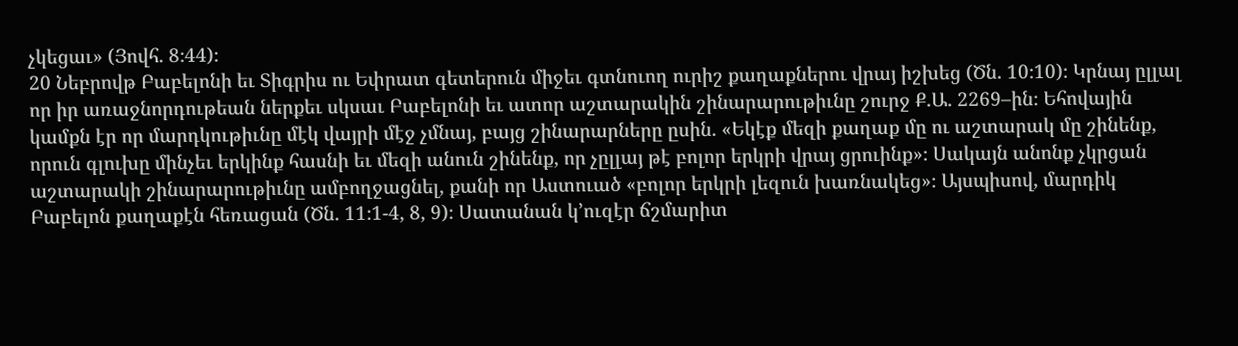չկեցաւ» (Յովհ. 8։44)։
20 Նեբրովթ Բաբելոնի եւ Տիգրիս ու Եփրատ գետերուն միջեւ գտնուող ուրիշ քաղաքներու վրայ իշխեց (Ծն. 10։10)։ Կրնայ ըլլալ որ իր առաջնորդութեան ներքեւ սկսաւ Բաբելոնի եւ ատոր աշտարակին շինարարութիւնը շուրջ Ք.Ա. 2269–ին։ Եհովային կամքն էր որ մարդկութիւնը մէկ վայրի մէջ չմնայ, բայց շինարարները ըսին. «Եկէք մեզի քաղաք մը ու աշտարակ մը շինենք, որուն գլուխը մինչեւ երկինք հասնի եւ մեզի անուն շինենք, որ չըլլայ թէ բոլոր երկրի վրայ ցրուինք»։ Սակայն անոնք չկրցան աշտարակի շինարարութիւնը ամբողջացնել, քանի որ Աստուած «բոլոր երկրի լեզուն խառնակեց»։ Այսպիսով, մարդիկ Բաբելոն քաղաքէն հեռացան (Ծն. 11։1-4, 8, 9)։ Սատանան կ’ուզէր ճշմարիտ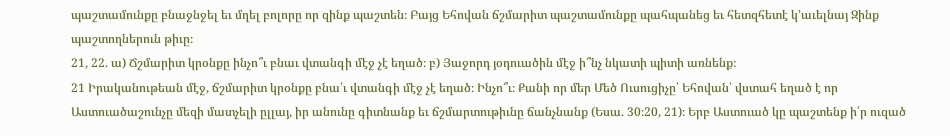պաշտամունքը բնաջնջել եւ մղել բոլորը որ զինք պաշտեն։ Բայց Եհովան ճշմարիտ պաշտամունքը պահպանեց եւ հետզհետէ կ’աւելնայ Զինք պաշտողներուն թիւը։
21, 22. ա) Ճշմարիտ կրօնքը ինչո՞ւ բնաւ վտանգի մէջ չէ եղած։ բ) Յաջորդ յօդուածին մէջ ի՞նչ նկատի պիտի առնենք։
21 Իրականութեան մէջ, ճշմարիտ կրօնքը բնա՛ւ վտանգի մէջ չէ եղած։ Ինչո՞ւ։ Քանի որ մեր Մեծ Ուսուցիչը՝ Եհովան՝ վստահ եղած է որ Աստուածաշունչը մեզի մատչելի ըլլայ, իր անունը գիտնանք եւ ճշմարտութիւնը ճանչնանք (Եսա. 30։20, 21)։ Երբ Աստուած կը պաշտենք ի՛ր ուզած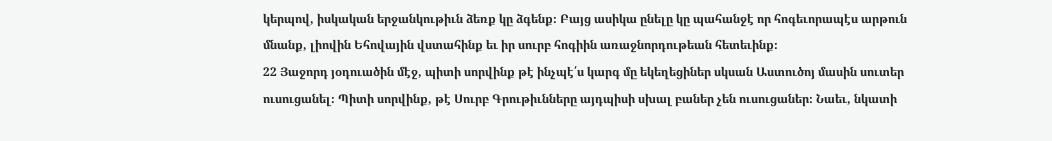կերպով, իսկական երջանկութիւն ձեռք կը ձգենք։ Բայց ասիկա ընելը կը պահանջէ որ հոգեւորապէս արթուն մնանք, լիովին Եհովային վստահինք եւ իր սուրբ հոգիին առաջնորդութեան հետեւինք։
22 Յաջորդ յօդուածին մէջ, պիտի սորվինք թէ ինչպէ՛ս կարգ մը եկեղեցիներ սկսան Աստուծոյ մասին սուտեր ուսուցանել։ Պիտի սորվինք, թէ Սուրբ Գրութիւնները այդպիսի սխալ բաներ չեն ուսուցաներ։ Նաեւ, նկատի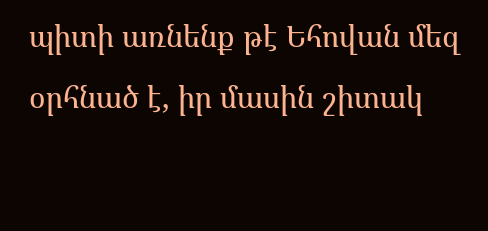պիտի առնենք թէ Եհովան մեզ օրհնած է, իր մասին շիտակ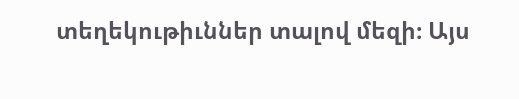տեղեկութիւններ տալով մեզի։ Այս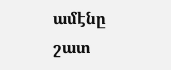ամէնը շատ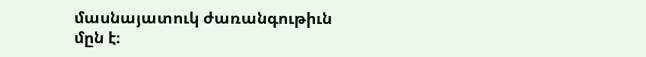մասնայատուկ ժառանգութիւն մըն է։